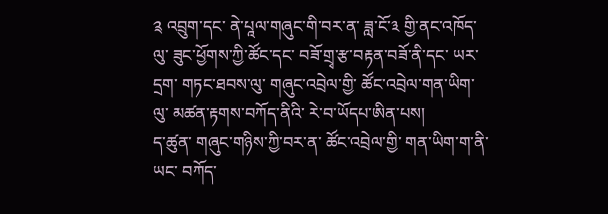༉ འབྲུག་དང་ ནེ་པཱལ་གཞུང་གི་བར་ན་ ཟླ་ངོ་༣ གྱི་ནང་འཁོད་ལུ་ ཟུང་ཕྱོགས་ཀྱི་ཚོང་དང་ བཟོ་གྲྭ་རྩ་བརྟན་བཟོ་ནི་དང་ ཡར་དྲག་ གཏང་ཐབས་ལུ་ གཞུང་འབྲེལ་གྱི་ ཚོང་འབྲེལ་གན་ཡིག་ལུ་ མཚན་རྟགས་བཀོད་ནིའི་ རེ་བ་ཡོདཔ་ཨིན་པས།
ད་ཚུན་ གཞུང་གཉིས་ཀྱི་བར་ན་ ཚོང་འབྲེལ་གྱི་ གན་ཡིག་ག་ནི་ཡང་ བཀོད་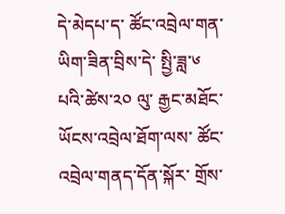དེ་མེདཔ་ད་ ཚོང་འབྲེལ་གན་ཡིག་ཟིན་བྲིས་དེ་ སྤྱི་ཟླ་༦ པའི་ཚེས་༢༠ ལུ་ རྒྱང་མཐོང་ཡོངས་འབྲེལ་ཐོག་ལས་ ཚོང་འབྲེལ་གནད་དོན་སྐོར་ གྲོས་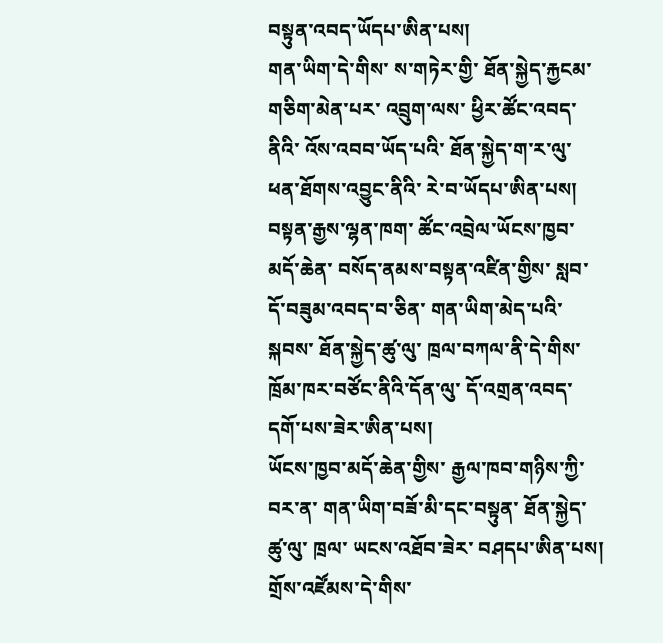བསྟུན་འབད་ཡོདཔ་ཨིན་པས།
གན་ཡིག་དེ་གིས་ ས་གཏེར་གྱི་ ཐོན་སྐྱེད་རྐྱངམ་གཅིག་མེན་པར་ འབྲུག་ལས་ ཕྱིར་ཚོང་འབད་ནིའི་ འོས་འབབ་ཡོད་པའི་ ཐོན་སྐྱེད་ག་ར་ལུ་ ཕན་ཐོགས་འབྱུང་ནིའི་ རེ་བ་ཡོདཔ་ཨིན་པས།
བསྟན་རྒྱས་ལྷན་ཁག་ ཚོང་འབྲེལ་ཡོངས་ཁྱབ་མདོ་ཆེན་ བསོད་ནམས་བསྟན་འཛིན་གྱིས་ སླབ་དོ་བཟུམ་འབད་བ་ཅིན་ གན་ཡིག་མེད་པའི་སྐབས་ ཐོན་སྐྱེད་ཚུ་ལུ་ ཁྲལ་བཀལ་ནི་དེ་གིས་ ཁྲོམ་ཁར་བཙོང་ནིའི་དོན་ལུ་ དོ་འགྲན་འབད་དགོ་པས་ཟེར་ཨིན་པས།
ཡོངས་ཁྱབ་མདོ་ཆེན་གྱིས་ རྒྱལ་ཁབ་གཉིས་ཀྱི་བར་ན་ གན་ཡིག་བཟོ་མི་དང་བསྟུན་ ཐོན་སྐྱེད་ཚུ་ལུ་ ཁྲལ་ ཡངས་འཐོབ་ཟེར་ བཤདཔ་ཨིན་པས།
གྲོས་འཛོམས་དེ་གིས་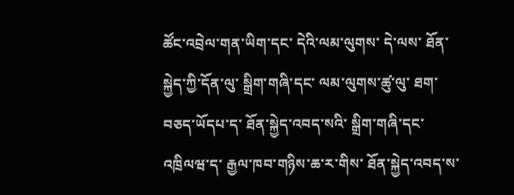ཚོང་འབྲེལ་གན་ཡིག་དང་ དེའི་ལམ་ལུགས་ དེ་ལས་ ཐོན་སྐྱེད་ཀྱི་དོན་ལུ་ སྒྲིག་གཞི་དང་ ལམ་ལུགས་ཚུ་ལུ་ ཐག་བཅད་ཡོདཔ་ད་ ཐོན་སྐྱེད་འབད་སའི་ སྒྲིག་གཞི་དང་འཁྲིལཝ་ད་ རྒྱལ་ཁབ་གཉིས་ཆ་ར་གིས་ ཐོན་སྐྱེད་འབད་ས་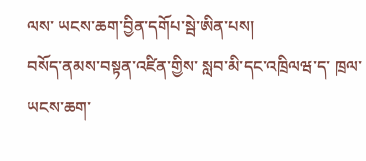ལས་ ཡངས་ཆག་བྱིན་དགོཔ་སྦེ་ཨིན་པས།
བསོད་ནམས་བསྟན་འཛིན་གྱིས་ སླབ་མི་དང་འཁྲིལཝ་ད་ ཁྲལ་ཡངས་ཆག་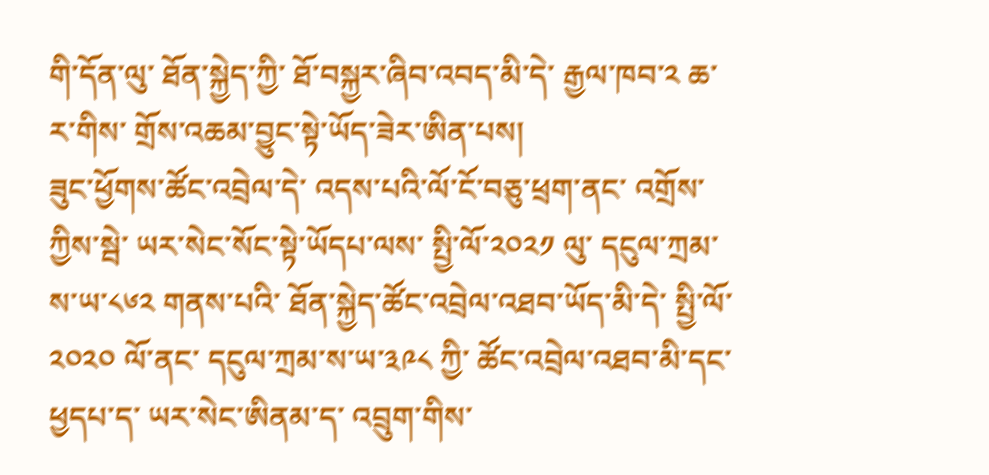གི་དོན་ལུ་ ཐོན་སྐྱེད་ཀྱི་ ཐོ་བསྐྱར་ཞིབ་འབད་མི་དེ་ རྒྱལ་ཁབ་༢ ཆ་ར་གིས་ གྲོས་འཆམ་བྱུང་སྟེ་ཡོད་ཟེར་ཨིན་པས།
ཟུང་ཕྱོགས་ཚོང་འབྲེལ་དེ་ འདས་པའི་ལོ་ངོ་བཅུ་ཕྲག་ནང་ འགྲོས་ཀྱིས་སྦེ་ ཡར་སེང་སོང་སྟེ་ཡོདཔ་ལས་ སྤྱི་ལོ་༢༠༢༡ ལུ་ དངུལ་ཀྲམ་ས་ཡ་༨༦༢ གནས་པའི་ ཐོན་སྐྱེད་ཚོང་འབྲེལ་འཐབ་ཡོད་མི་དེ་ སྤྱི་ལོ་༢༠༢༠ ལོ་ནང་ དངུལ་ཀྲམ་ས་ཡ་༣༩༨ ཀྱི་ ཚོང་འབྲེལ་འཐབ་མི་དང་ཕྱདཔ་ད་ ཡར་སེང་ཨིནམ་ད་ འབྲུག་གིས་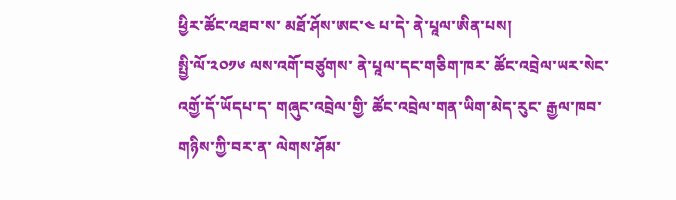ཕྱིར་ཚོང་འཐབ་ས་ མཐོ་ཤོས་ཨང་༤ པ་དེ་ ནེ་པཱལ་ཨིན་པས།
སྤྱི་ལོ་༢༠༡༦ ལས་འགོ་བཙུགས་ ནེ་པཱལ་དང་གཅིག་ཁར་ ཚོང་འབྲེལ་ཡར་སེང་འགྱོ་དོ་ཡོདཔ་ད་ གཞུང་འབྲེལ་གྱི་ ཚོང་འབྲེལ་གན་ཡིག་མེད་རུང་ རྒྱལ་ཁབ་གཉིས་ཀྱི་བར་ན་ ལེགས་ཤོམ་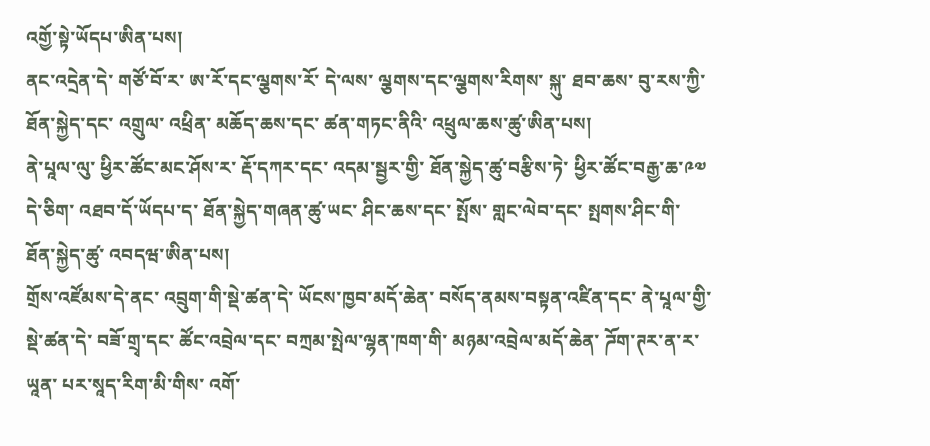འགྱོ་སྟེ་ཡོདཔ་ཨིན་པས།
ནང་འདྲེན་དེ་ གཙོ་བོ་ར་ ཨ་རོ་དང་ལྕགས་རོ་ དེ་ལས་ ལྕགས་དང་ལྕགས་རིགས་ སྐུ་ ཐབ་ཆས་ བུ་རས་ཀྱི་ ཐོན་སྐྱེད་དང་ འགྲུལ་ འཕྲིན་ མཆོད་ཆས་དང་ ཚན་གཏང་ནིའི་ འཕྲུལ་ཆས་ཚུ་ཨིན་པས།
ནེ་པཱལ་ལུ་ ཕྱིར་ཚོང་མང་ཤོས་ར་ རྡོ་དཀར་དང་ འདམ་སྦྱར་གྱི་ ཐོན་སྐྱེད་ཚུ་བརྩིས་ཏེ་ ཕྱིར་ཚོང་བརྒྱ་ཆ་༩༧ དེ་ཅིག་ འཐབ་དོ་ཡོདཔ་ད་ ཐོན་སྐྱེད་གཞན་ཚུ་ཡང་ ཤིང་ཆས་དང་ སྤོས་ གླང་ལེབ་དང་ སྤགས་ཤིང་གི་ ཐོན་སྐྱེད་ཚུ་ འབདཝ་ཨིན་པས།
གྲོས་འཛོམས་དེ་ནང་ འབྲུག་གི་སྡེ་ཚན་དེ་ ཡོངས་ཁྱབ་མདོ་ཆེན་ བསོད་ནམས་བསྟན་འཛིན་དང་ ནེ་པཱལ་གྱི་ སྡེ་ཚན་དེ་ བཟོ་གྲྭ་དང་ ཚོང་འབྲེལ་དང་ བཀྲམ་སྤེལ་ལྷན་ཁག་གི་ མཉམ་འབྲེལ་མདོ་ཆེན་ ཌོག་ཊར་ན་ར་ཡཱན་ པར་སཱད་རིག་མི་གིས་ འགོ་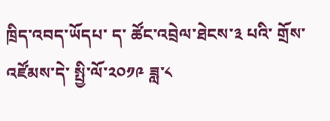ཁྲིད་འབད་ཡོདཔ་ ད་ ཚོང་འབྲེལ་ཐེངས་༣ པའི་ གྲོས་འཛོམས་དེ་ སྤྱི་ལོ་༢༠༡༩ ཟླ་༨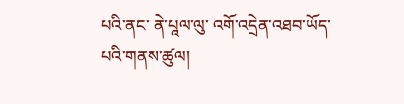པའི་ནང་ ནེ་པཱལ་ལུ་ འགོ་འདྲེན་འཐབ་ཡོད་པའི་གནས་ཚུལ།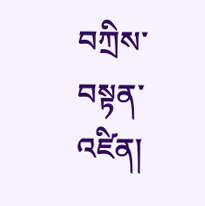བཀྲིས་བསྟན་འཛིན།